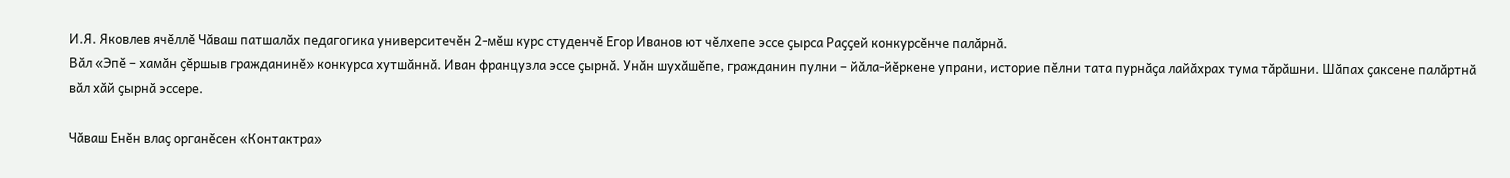И.Я. Яковлев ячӗллӗ Чӑваш патшалӑх педагогика университечӗн 2-мӗш курс студенчӗ Егор Иванов ют чӗлхепе эссе ҫырса Раҫҫей конкурсӗнче палӑрнӑ.
Вӑл «Эпӗ – хамӑн ҫӗршыв гражданинӗ» конкурса хутшӑннӑ. Иван французла эссе ҫырнӑ. Унӑн шухӑшӗпе, гражданин пулни – йӑла-йӗркене упрани, историе пӗлни тата пурнӑҫа лайӑхрах тума тӑрӑшни. Шӑпах ҫаксене палӑртнӑ вӑл хӑй ҫырнӑ эссере.

Чӑваш Енӗн влаҫ органӗсен «Контактра»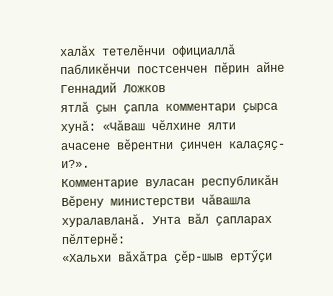халӑх тетелӗнчи официаллӑ пабликӗнчи постсенчен пӗрин айне Геннадий Ложков
ятлӑ ҫын ҫапла комментари ҫырса хунӑ: «Чӑваш чӗлхине ялти ачасене вӗрентни ҫинчен калаҫяҫ-и?».
Комментарие вуласан республикӑн Вӗрену министерстви чӑвашла хуралавланӑ. Унта вӑл ҫапларах пӗлтернӗ:
«Хальхи вӑхӑтра ҫӗр-шыв ертӳҫи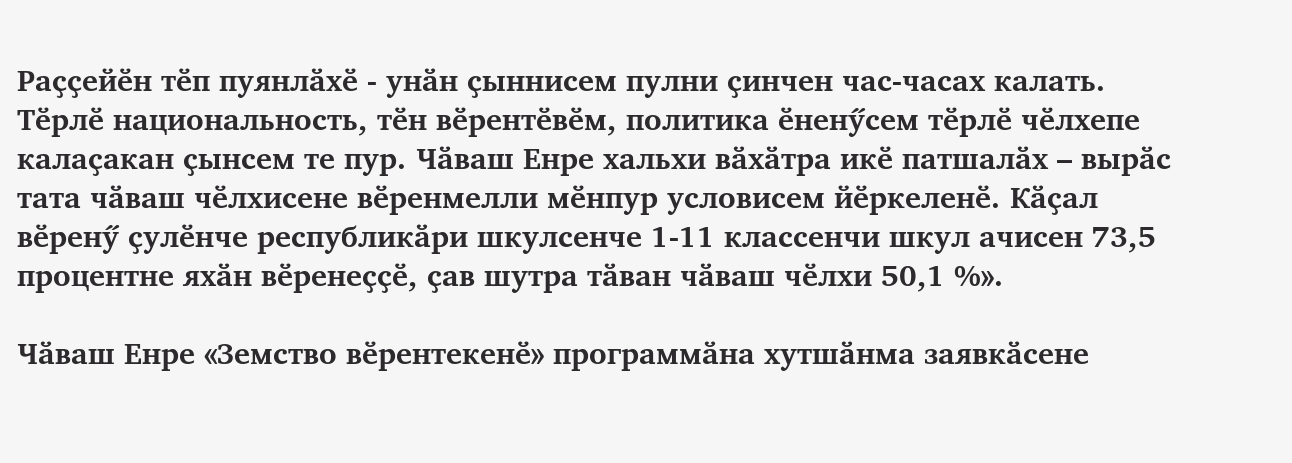Раҫҫейӗн тӗп пуянлӑхӗ - унӑн ҫыннисем пулни ҫинчен час-часах калать. Тӗрлӗ национальность, тӗн вӗрентӗвӗм, политика ӗненӳсем тӗрлӗ чӗлхепе калаҫакан ҫынсем те пур. Чӑваш Енре хальхи вӑхӑтра икӗ патшалӑх – вырӑс тата чӑваш чӗлхисене вӗренмелли мӗнпур условисем йӗркеленӗ. Кӑҫал вӗренӳ ҫулӗнче республикӑри шкулсенче 1-11 классенчи шкул ачисен 73,5 процентне яхӑн вӗренеҫҫӗ, ҫав шутра тӑван чӑваш чӗлхи 50,1 %».

Чӑваш Енре «Земство вӗрентекенӗ» программӑна хутшӑнма заявкӑсене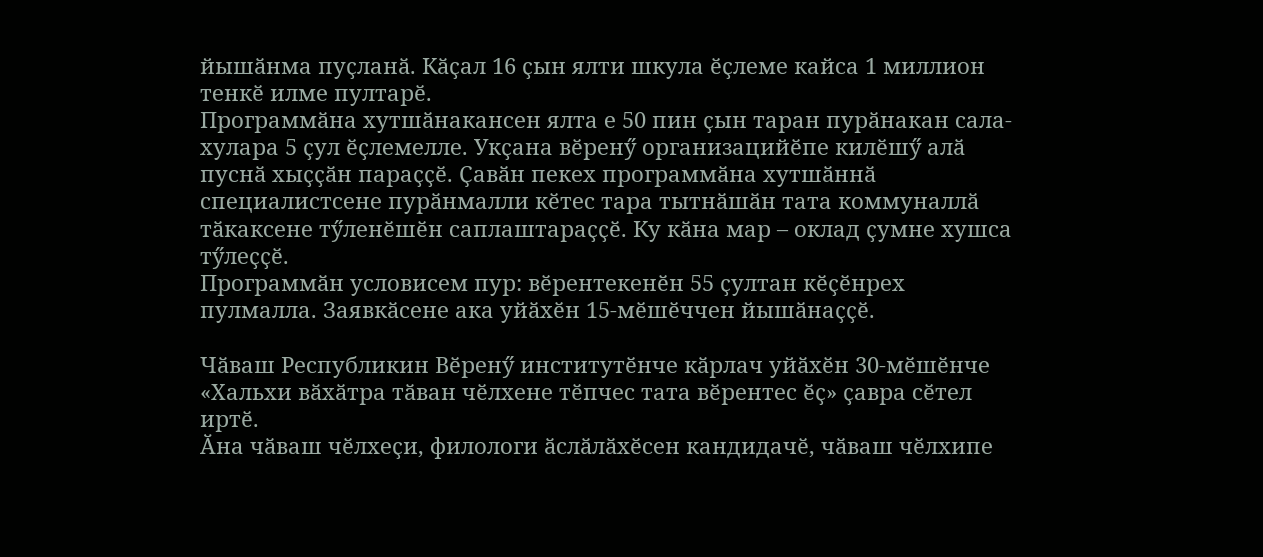йышӑнма пуҫланӑ. Кӑҫал 16 ҫын ялти шкула ӗҫлеме кайса 1 миллион тенкӗ илме пултарӗ.
Программӑна хутшӑнакансен ялта е 50 пин ҫын таран пурӑнакан сала-хулара 5 ҫул ӗҫлемелле. Укҫана вӗренӳ организацийӗпе килӗшӳ алӑ пуснӑ хыҫҫӑн параҫҫӗ. Ҫавӑн пекех программӑна хутшӑннӑ специалистсене пурӑнмалли кӗтес тара тытнӑшӑн тата коммуналлӑ тӑкаксене тӳленӗшӗн саплаштараҫҫӗ. Ку кӑна мар – оклад ҫумне хушса тӳлеҫҫӗ.
Программӑн условисем пур: вӗрентекенӗн 55 ҫултан кӗҫӗнрех пулмалла. Заявкӑсене ака уйӑхӗн 15-мӗшӗччен йышӑнаҫҫӗ.

Чӑваш Республикин Вӗренӳ институтӗнче кӑрлач уйӑхӗн 30-мӗшӗнче «Хальхи вӑхӑтра тӑван чӗлхене тӗпчес тата вӗрентес ӗҫ» ҫавра сӗтел иртӗ.
Ӑна чӑваш чӗлхеҫи, филологи ӑслӑлӑхӗсен кандидачӗ, чӑваш чӗлхипе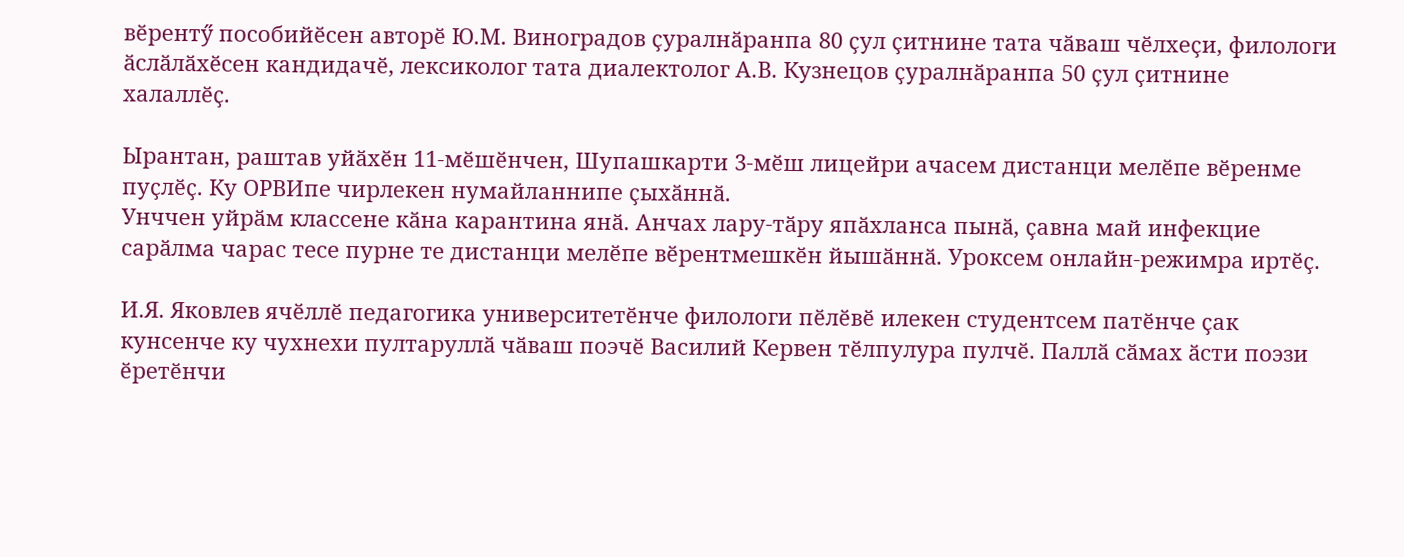вӗрентӳ пособийӗсен авторӗ Ю.М. Виноградов ҫуралнӑранпа 80 ҫул ҫитнине тата чӑваш чӗлхеҫи, филологи ӑслӑлӑхӗсен кандидачӗ, лексиколог тата диалектолог А.В. Кузнецов ҫуралнӑранпа 50 ҫул ҫитнине халаллӗҫ.

Ырантан, раштав уйӑхӗн 11-мӗшӗнчен, Шупашкарти 3-мӗш лицейри ачасем дистанци мелӗпе вӗренме пуҫлӗҫ. Ку ОРВИпе чирлекен нумайланнипе ҫыхӑннӑ.
Унччен уйрӑм классене кӑна карантина янӑ. Анчах лару-тӑру япӑхланса пынӑ, ҫавна май инфекцие сарӑлма чарас тесе пурне те дистанци мелӗпе вӗрентмешкӗн йышӑннӑ. Уроксем онлайн-режимра иртӗҫ.

И.Я. Яковлев ячӗллӗ педагогика университетӗнче филологи пӗлӗвӗ илекен студентсем патӗнче ҫак кунсенче ку чухнехи пултаруллӑ чӑваш поэчӗ Василий Кервен тӗлпулура пулчӗ. Паллӑ сӑмах ӑсти поэзи ӗретӗнчи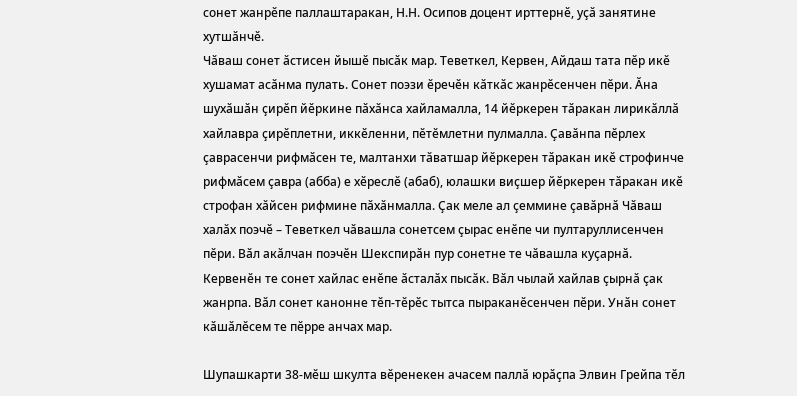сонет жанрӗпе паллаштаракан, Н.Н. Осипов доцент ирттернӗ, уҫӑ занятине хутшӑнчӗ.
Чӑваш сонет ӑстисен йышӗ пысӑк мар. Теветкел, Кервен, Айдаш тата пӗр икӗ хушамат асӑнма пулать. Сонет поэзи ӗречӗн кӑткӑс жанрӗсенчен пӗри. Ӑна шухӑшӑн ҫирӗп йӗркине пӑхӑнса хайламалла, 14 йӗркерен тӑракан лирикӑллӑ хайлавра ҫирӗплетни, иккӗленни, пӗтӗмлетни пулмалла. Ҫавӑнпа пӗрлех ҫаврасенчи рифмӑсен те, малтанхи тӑватшар йӗркерен тӑракан икӗ строфинче рифмӑсем ҫавра (абба) е хӗреслӗ (абаб), юлашки виҫшер йӗркерен тӑракан икӗ строфан хӑйсен рифмине пӑхӑнмалла. Ҫак меле ал ҫеммине ҫавӑрнӑ Чӑваш халӑх поэчӗ – Теветкел чӑвашла сонетсем ҫырас енӗпе чи пултаруллисенчен пӗри. Вӑл акӑлчан поэчӗн Шекспирӑн пур сонетне те чӑвашла куҫарнӑ. Кервенӗн те сонет хайлас енӗпе ӑсталӑх пысӑк. Вӑл чылай хайлав ҫырнӑ ҫак жанрпа. Вӑл сонет канонне тӗп-тӗрӗс тытса пыраканӗсенчен пӗри. Унӑн сонет кӑшӑлӗсем те пӗрре анчах мар.

Шупашкарти 38-мӗш шкулта вӗренекен ачасем паллӑ юрӑҫпа Элвин Грейпа тӗл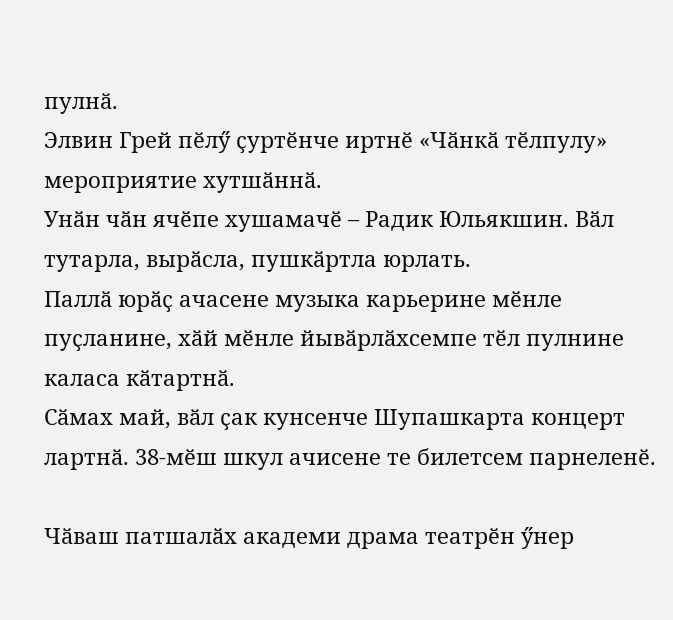пулнӑ.
Элвин Грей пӗлӳ ҫуртӗнче иртнӗ «Чӑнкӑ тӗлпулу» мероприятие хутшӑннӑ.
Унӑн чӑн ячӗпе хушамачӗ – Радик Юльякшин. Вӑл тутарла, вырӑсла, пушкӑртла юрлать.
Паллӑ юрӑҫ ачасене музыка карьерине мӗнле пуҫланине, хӑй мӗнле йывӑрлӑхсемпе тӗл пулнине каласа кӑтартнӑ.
Сӑмах май, вӑл ҫак кунсенче Шупашкарта концерт лартнӑ. 38-мӗш шкул ачисене те билетсем парнеленӗ.

Чӑваш патшалӑх академи драма театрӗн ӳнер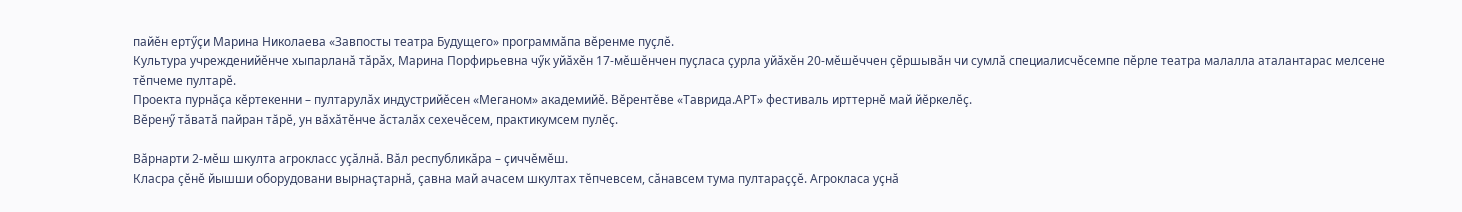пайӗн ертӳҫи Марина Николаева «Завпосты театра Будущего» программӑпа вӗренме пуҫлӗ.
Культура учрежденийӗнче хыпарланӑ тӑрӑх, Марина Порфирьевна чӳк уйӑхӗн 17-мӗшӗнчен пуҫласа ҫурла уйӑхӗн 20-мӗшӗччен ҫӗршывӑн чи сумлӑ специалисчӗсемпе пӗрле театра малалла аталантарас мелсене тӗпчеме пултарӗ.
Проекта пурнӑҫа кӗртекенни – пултарулӑх индустрийӗсен «Меганом» академийӗ. Вӗрентӗве «Таврида.АРТ» фестиваль ирттернӗ май йӗркелӗҫ.
Вӗренӳ тӑватӑ пайран тӑрӗ, ун вӑхӑтӗнче ӑсталӑх сехечӗсем, практикумсем пулӗҫ.

Вӑрнарти 2-мӗш шкулта агрокласс уҫӑлнӑ. Вӑл республикӑра – ҫиччӗмӗш.
Класра ҫӗнӗ йышши оборудовани вырнаҫтарнӑ, ҫавна май ачасем шкултах тӗпчевсем, сӑнавсем тума пултараҫҫӗ. Агрокласа уҫнӑ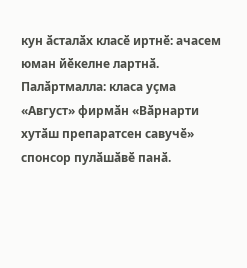кун ӑсталӑх класӗ иртнӗ: ачасем юман йӗкелне лартнӑ.
Палӑртмалла: класа уҫма «Август» фирмӑн «Вӑрнарти хутӑш препаратсен савучӗ» спонсор пулӑшӑвӗ панӑ.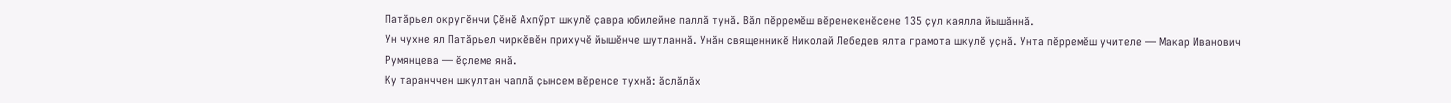Патӑрьел округӗнчи Ҫӗнӗ Ахпӳрт шкулӗ ҫавра юбилейне паллӑ тунӑ. Вӑл пӗрремӗш вӗренекенӗсене 135 ҫул каялла йышӑннӑ.
Ун чухне ял Патӑрьел чиркӗвӗн прихучӗ йышӗнче шутланнӑ. Унӑн священникӗ Николай Лебедев ялта грамота шкулӗ уҫнӑ. Унта пӗрремӗш учителе — Макар Иванович Румянцева — ӗҫлеме янӑ.
Ку таранччен шкултан чаплӑ ҫынсем вӗренсе тухнӑ: ӑслӑлӑх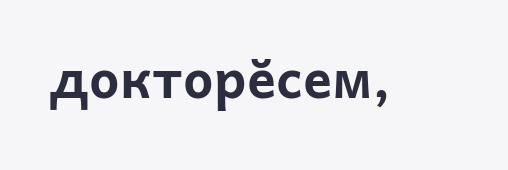докторӗсем,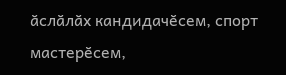ӑслӑлӑх кандидачӗсем, спорт мастерӗсем,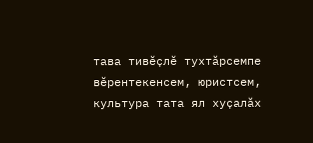тава тивӗҫлӗ тухтӑрсемпе вӗрентекенсем, юристсем, культура тата ял хуҫалӑх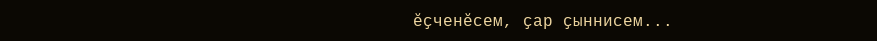ӗҫченӗсем, ҫар ҫыннисем...